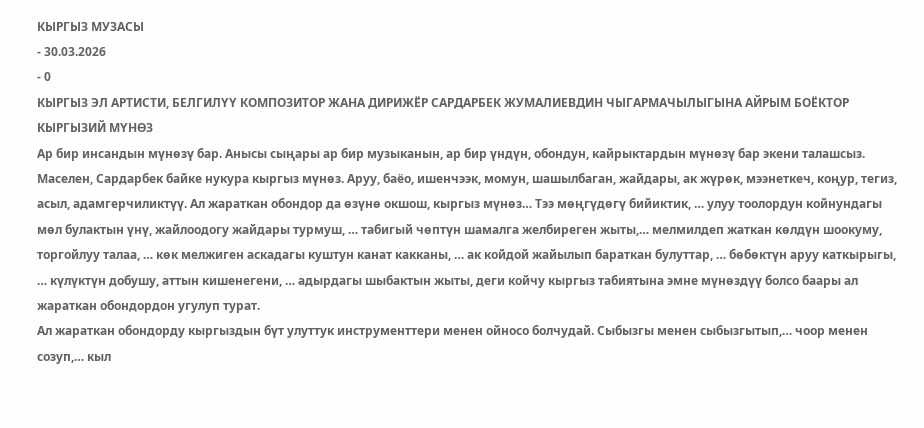КЫРГЫЗ МУЗАСЫ
- 30.03.2026
- 0
КЫРГЫЗ ЭЛ АРТИСТИ, БЕЛГИЛҮҮ КОМПОЗИТОР ЖАНА ДИРИЖЁР САРДАРБЕК ЖУМАЛИЕВДИН ЧЫГАРМАЧЫЛЫГЫНА АЙРЫМ БОЁКТОР
КЫРГЫЗИЙ МҮНӨЗ
Ар бир инсандын мүнөзү бар. Анысы сыңары ар бир музыканын, ар бир үндүн, обондун, кайрыктардын мүнөзү бар экени талашсыз. Маселен, Сардарбек байке нукура кыргыз мүнөз. Аруу, баёо, ишенчээк, момун, шашылбаган, жайдары, ак жүрөк, мээнеткеч, коңур, тегиз, асыл, адамгерчиликтүү. Ал жараткан обондор да өзүнө окшош, кыргыз мүнөз… Тээ мөңгүдөгү бийиктик, … улуу тоолордун койнундагы мөл булактын үнү, жайлоодогу жайдары турмуш, … табигый чөптүн шамалга желбиреген жыты,… мелмилдеп жаткан көлдүн шоокуму, торгойлуу талаа, … көк мелжиген аскадагы куштун канат какканы, … ак койдой жайылып бараткан булуттар, … бөбөктүн аруу каткырыгы, … күлүктүн добушу, аттын кишенегени, … адырдагы шыбактын жыты, деги койчу кыргыз табиятына эмне мүнөздүү болсо баары ал жараткан обондордон угулуп турат.
Ал жараткан обондорду кыргыздын бүт улуттук инструменттери менен ойносо болчудай. Сыбызгы менен сыбызгытып,… чоор менен созуп,… кыл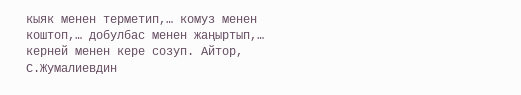кыяк менен терметип,… комуз менен коштоп,… добулбас менен жаңыртып,… керней менен кере созуп. Айтор, С.Жумалиевдин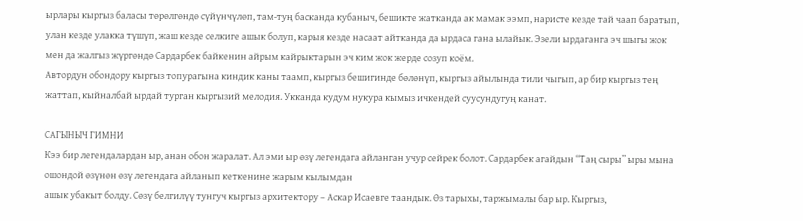ырлары кыргыз баласы төрөлгөндө сүйүнчүлөп, там-туң басканда кубаныч, бешикте жатканда ак мамак ээмп, наристе кезде тай чаап баратып, улан кезде улакка түшүп, жаш кезде селкиге ашык болуп, карыя кезде насаат айтканда да ырдаса гана ылайык. Эзели ырдаганга эч шыгы жок мен да жалгыз жүргөндө Сардарбек байкенин айрым кайрыктарын эч ким жок жерде созуп коём.
Автордун обондору кыргыз топурагына киндик каны таамп, кыргыз бешигинде бөлөнүп, кыргыз айылында тили чыгып, ар бир кыргыз тең жаттап, кыйналбай ырдай турган кыргызий мелодия. Укканда кудум нукура кымыз ичкендей суусундугуң канат.

САГЫНЫЧ ГИМНИ
Кээ бир легендалардан ыр, анан обон жаралат. Ал эми ыр өзү легендага айланган учур сейрек болот. Сардарбек агайдын “Таң сыры” ыры мына ошондой өзүнөн өзү легендага айланып кеткенине жарым кылымдан
ашык убакыт болду. Сөзү белгилүү тунгуч кыргыз архитектору – Аскар Исаевге таандык. Өз тарыхы, таржымалы бар ыр. Кыргыз,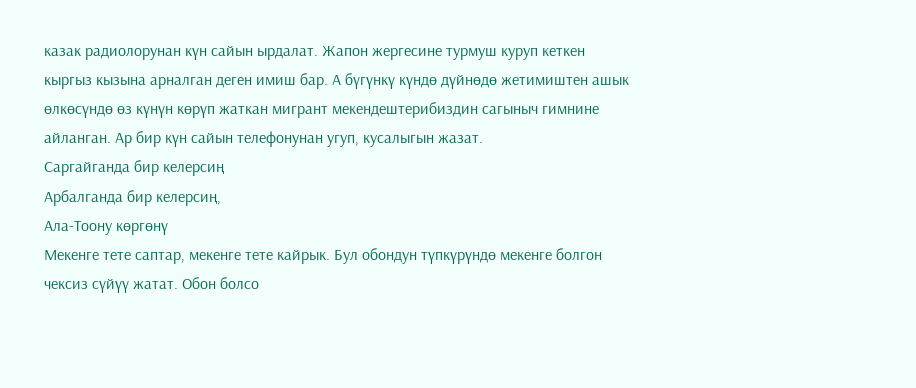казак радиолорунан күн сайын ырдалат. Жапон жергесине турмуш куруп кеткен
кыргыз кызына арналган деген имиш бар. А бүгүнкү күндө дүйнөдө жетимиштен ашык өлкөсүндө өз күнүн көрүп жаткан мигрант мекендештерибиздин сагыныч гимнине айланган. Ар бир күн сайын телефонунан угуп, кусалыгын жазат.
Саргайганда бир келерсиң
Арбалганда бир келерсиң,
Ала-Тоону көргөнү
Мекенге тете саптар, мекенге тете кайрык. Бул обондун түпкүрүндө мекенге болгон чексиз сүйүү жатат. Обон болсо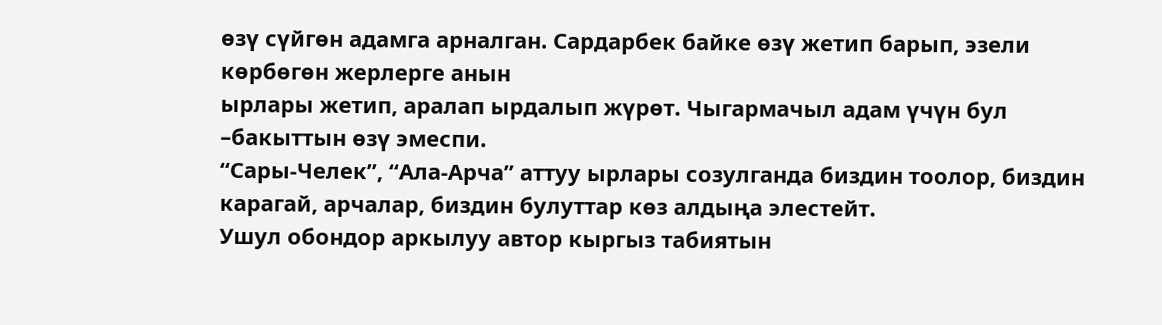өзү сүйгөн адамга арналган. Сардарбек байке өзү жетип барып, эзели көрбөгөн жерлерге анын
ырлары жетип, аралап ырдалып жүрөт. Чыгармачыл адам үчүн бул –бакыттын өзү эмеспи.
“Сары-Челек”, “Ала-Арча” аттуу ырлары созулганда биздин тоолор, биздин карагай, арчалар, биздин булуттар көз алдыңа элестейт.
Ушул обондор аркылуу автор кыргыз табиятын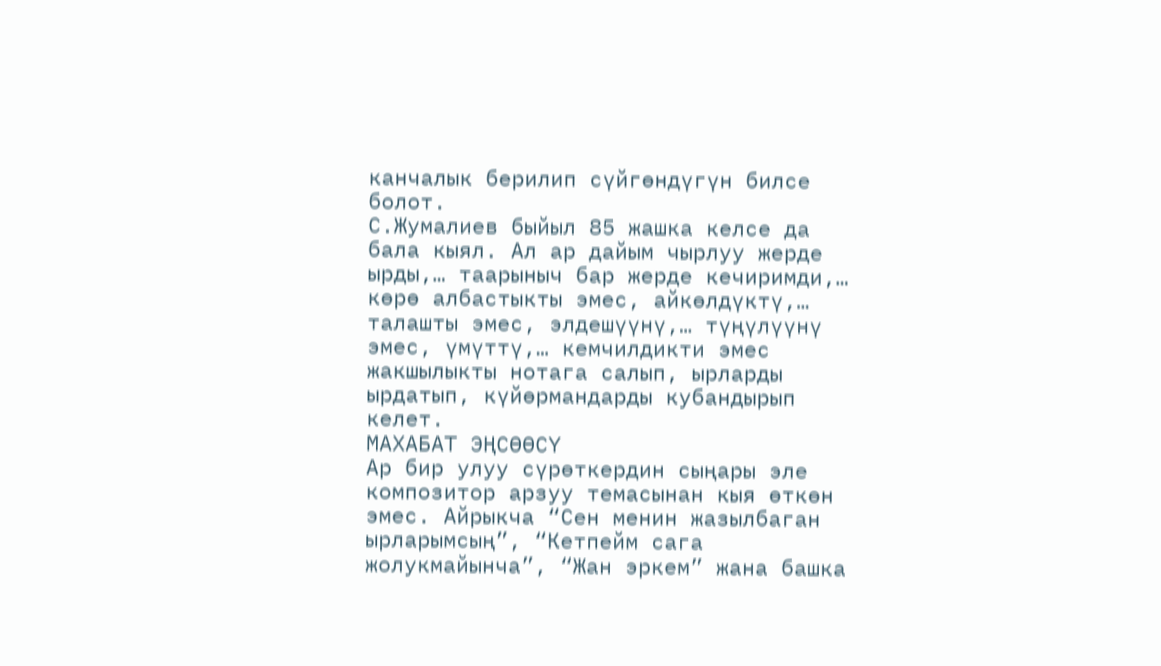канчалык берилип сүйгөндүгүн билсе болот.
С.Жумалиев быйыл 85 жашка келсе да бала кыял. Ал ар дайым чырлуу жерде ырды,… таарыныч бар жерде кечиримди,… көрө албастыкты эмес, айкөлдүктү,… талашты эмес, элдешүүнү,… түңүлүүнү эмес, үмүттү,… кемчилдикти эмес жакшылыкты нотага салып, ырларды ырдатып, күйөрмандарды кубандырып келет.
МАХАБАТ ЭҢСӨӨСҮ
Ар бир улуу сүрөткердин сыңары эле композитор арзуу темасынан кыя өткөн эмес. Айрыкча “Сен менин жазылбаган ырларымсың”, “Кетпейм сага жолукмайынча”, “Жан эркем” жана башка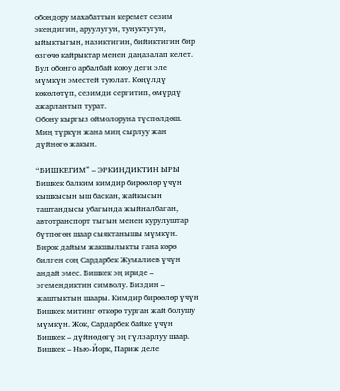обондору махабаттын керемет сезим экендигин, аруулугун, тунуктугун, ыйыктыгын, назиктигин, бийиктигин бир өзгөчө кайрыктар менен даңазалап келет. Бул обонго арбалбай коюу деги эле мүмкүн эместей туюлат. Көңүлдү көкөлөтүп, сезимди сергитип, өмүрдү ажарлантып турат.
Обону кыргыз оймолоруна түспөлдөш. Миң түркүн жана миң сырлуу жан дүйнөгө жакын.

“БИШКЕГИМ” – ЭРКИНДИКТИН ЫРЫ
Бишкек балким кимдир бирөөлөр үчүн кышкысын ыш баскан, жайкысын таштандысы убагында жыйналбаган, автотранспорт тыгын менен курулуштар бүтпөгөн шаар сыяктанышы мүмкүн. Бирок дайым жакшылыкты гана көрө билген соң Сардарбек Жумалиев үчүн андай эмес. Бишкек эң ириде – эгемендиктин символу. Биздин – жаштыктын шаары. Кимдир бирөөлөр үчүн Бишкек митинг өткөрө турган жай болушу мүмкүн. Жок, Сардарбек байке үчүн Бишкек – дүйнөдөгү эң гүлзарлуу шаар. Бишкек – Нью-Йорк, Париж деле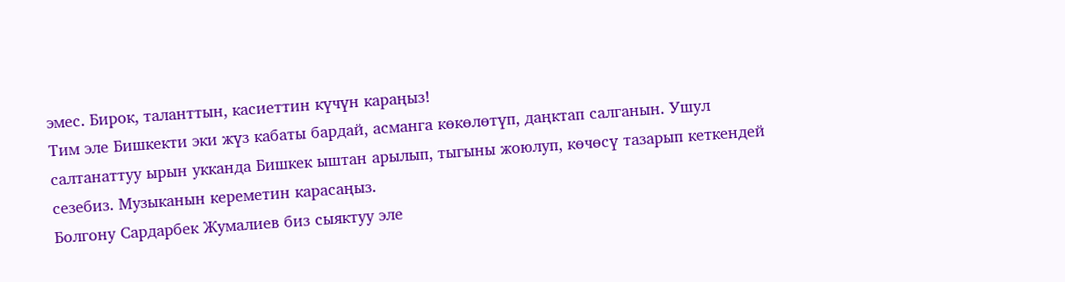эмес. Бирок, таланттын, касиеттин күчүн караңыз!
Тим эле Бишкекти эки жүз кабаты бардай, асманга көкөлөтүп, даңктап салганын. Ушул салтанаттуу ырын укканда Бишкек ыштан арылып, тыгыны жоюлуп, көчөсү тазарып кеткендей сезебиз. Музыканын кереметин карасаңыз.
Болгону Сардарбек Жумалиев биз сыяктуу эле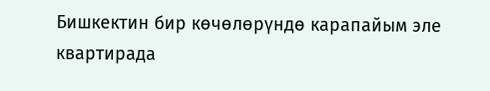Бишкектин бир көчөлөрүндө карапайым эле квартирада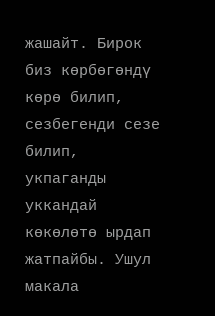жашайт. Бирок биз көрбөгөндү көрө билип, сезбегенди сезе билип, укпаганды уккандай көкөлөтө ырдап
жатпайбы. Ушул макала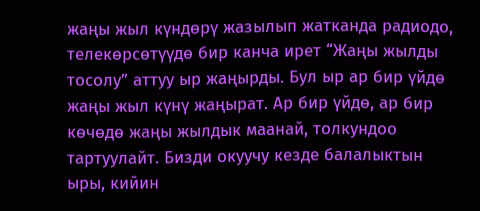жаңы жыл күндөрү жазылып жатканда радиодо, телекөрсөтүүдө бир канча ирет “Жаңы жылды тосолу” аттуу ыр жаңырды. Бул ыр ар бир үйдө жаңы жыл күнү жаңырат. Ар бир үйдө, ар бир көчөдө жаңы жылдык маанай, толкундоо тартуулайт. Бизди окуучу кезде балалыктын ыры, кийин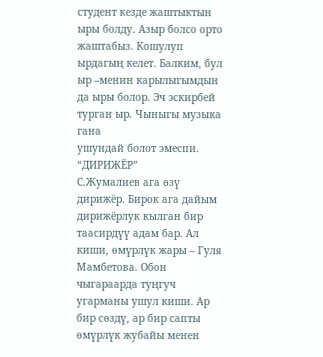студент кезде жаштыктын ыры болду. Азыр болсо орто жаштабыз. Кошулуп ырдагың келет. Балким, бул ыр –менин карылыгымдын да ыры болор. Эч эскирбей турган ыр. Чыныгы музыка гана
ушундай болот эмеспи.
“ДИРИЖЁР”
С.Жумалиев ага өзү дирижёр. Бирок ага дайым дирижёрлук кылган бир таасирдүү адам бар. Ал киши, өмүрлүк жары – Гуля Мамбетова. Обон чыгараарда туңгуч угарманы ушул киши. Ар бир сөздү, ар бир сапты өмүрлүк жубайы менен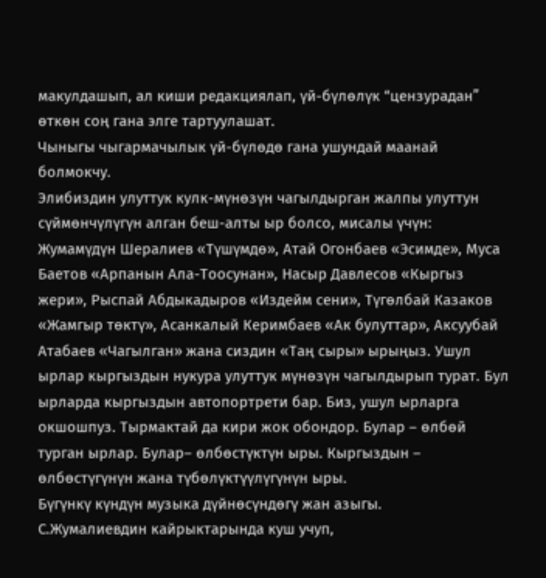макулдашып, ал киши редакциялап, үй-бүлөлүк “цензурадан” өткөн соң гана элге тартуулашат.
Чыныгы чыгармачылык үй-бүлөдө гана ушундай маанай болмокчу.
Элибиздин улуттук кулк-мүнөзүн чагылдырган жалпы улуттун сүймөнчүлүгүн алган беш-алты ыр болсо, мисалы үчүн: Жумамүдүн Шералиев «Түшүмдө», Атай Огонбаев «Эсимде», Муса Баетов «Арпанын Ала-Тоосунан», Насыр Давлесов «Кыргыз жери», Рыспай Абдыкадыров «Издейм сени», Түгөлбай Казаков «Жамгыр төктү», Асанкалый Керимбаев «Ак булуттар», Аксуубай Атабаев «Чагылган» жана сиздин «Таң сыры» ырыңыз. Ушул ырлар кыргыздын нукура улуттук мүнөзүн чагылдырып турат. Бул ырларда кыргыздын автопортрети бар. Биз, ушул ырларга окшошпуз. Тырмактай да кири жок обондор. Булар – өлбөй турган ырлар. Булар– өлбөстүктүн ыры. Кыргыздын – өлбөстүгүнүн жана түбөлүктүүлүгүнүн ыры.
Бүгүнкү күндүн музыка дүйнөсүндөгү жан азыгы.
С.Жумалиевдин кайрыктарында куш учуп,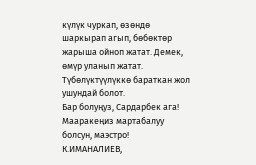күлүк чуркап, өзөндө шаркырап агып, бөбөктөр жарыша ойноп жатат. Демек, өмүр уланып жатат. Түбөлүктүүлүккө бараткан жол ушундай болот.
Бар болуңуз, Сардарбек ага!
Мааракеңиз мартабалуу болсун, маэстро!
К.ИМАНАЛИЕВ,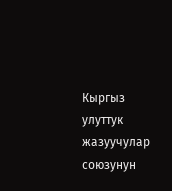Кыргыз улуттук жазуучулар союзунун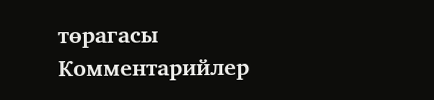төрагасы
Комментарийлер